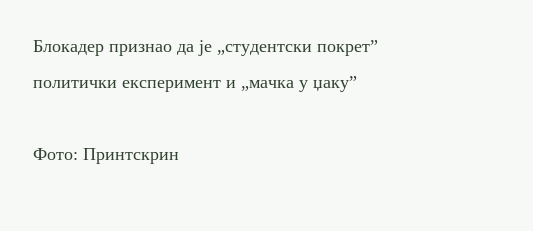Блокадер признао да је „студентски покрет” политички експеримент и „мачка у џаку”

Фото: Принтскрин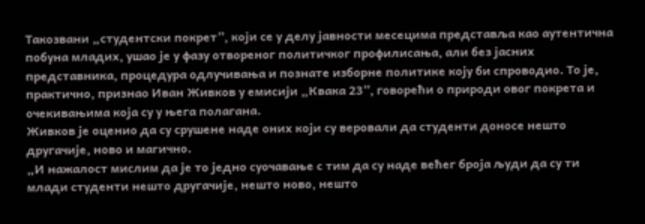Такозвани „студентски покрет”, који се у делу јавности месецима представља као аутентична побуна младих, ушао је у фазу отвореног политичког профилисања, али без јасних представника, процедура одлучивања и познате изборне политике коју би спроводио. То је, практично, признао Иван Живков у емисији „Квака 23”, говорећи о природи овог покрета и очекивањима која су у њега полагана.
Живков је оценио да су срушене наде оних који су веровали да студенти доносе нешто другачије, ново и магично.
„И нажалост мислим да је то једно суочавање с тим да су наде већег броја људи да су ти млади студенти нешто другачије, нешто ново, нешто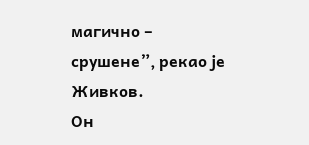магично – срушене”, рекао је Живков.
Он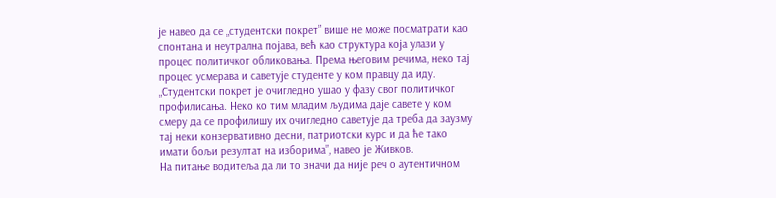је навео да се „студентски покрет” више не може посматрати као спонтана и неутрална појава, већ као структура која улази у процес политичког обликовања. Према његовим речима, неко тај процес усмерава и саветује студенте у ком правцу да иду.
„Студентски покрет је очигледно ушао у фазу свог политичког профилисања. Неко ко тим младим људима даје савете у ком смеру да се профилишу их очигледно саветује да треба да заузму тај неки конзервативно десни, патриотски курс и да ће тако имати бољи резултат на изборима”, навео је Живков.
На питање водитеља да ли то значи да није реч о аутентичном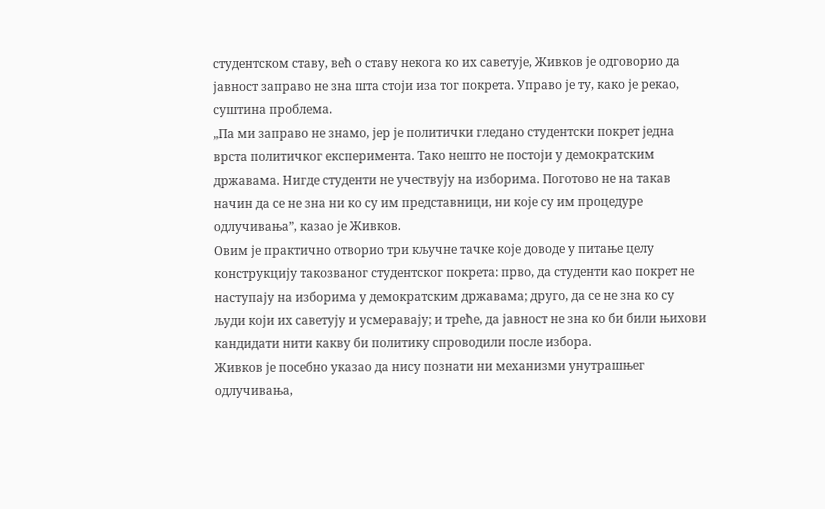студентском ставу, већ о ставу некога ко их саветује, Живков је одговорио да јавност заправо не зна шта стоји иза тог покрета. Управо је ту, како је рекао, суштина проблема.
„Па ми заправо не знамо, јер је политички гледано студентски покрет једна врста политичког експеримента. Тако нешто не постоји у демократским државама. Нигде студенти не учествују на изборима. Поготово не на такав начин да се не зна ни ко су им представници, ни које су им процедуре одлучивања”, казао је Живков.
Овим је практично отворио три кључне тачке које доводе у питање целу конструкцију такозваног студентског покрета: прво, да студенти као покрет не наступају на изборима у демократским државама; друго, да се не зна ко су људи који их саветују и усмеравају; и треће, да јавност не зна ко би били њихови кандидати нити какву би политику спроводили после избора.
Живков је посебно указао да нису познати ни механизми унутрашњег одлучивања,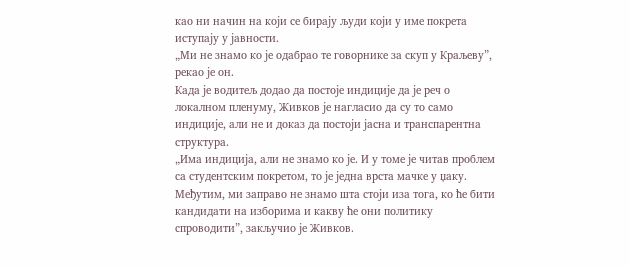као ни начин на који се бирају људи који у име покрета иступају у јавности.
„Ми не знамо ко је одабрао те говорнике за скуп у Краљеву”, рекао је он.
Када је водитељ додао да постоје индиције да је реч о локалном пленуму, Живков је нагласио да су то само индиције, али не и доказ да постоји јасна и транспарентна структура.
„Има индиција, али не знамо ко је. И у томе је читав проблем са студентским покретом, то је једна врста мачке у џаку. Међутим, ми заправо не знамо шта стоји иза тога, ко ће бити кандидати на изборима и какву ће они политику спроводити”, закључио је Живков.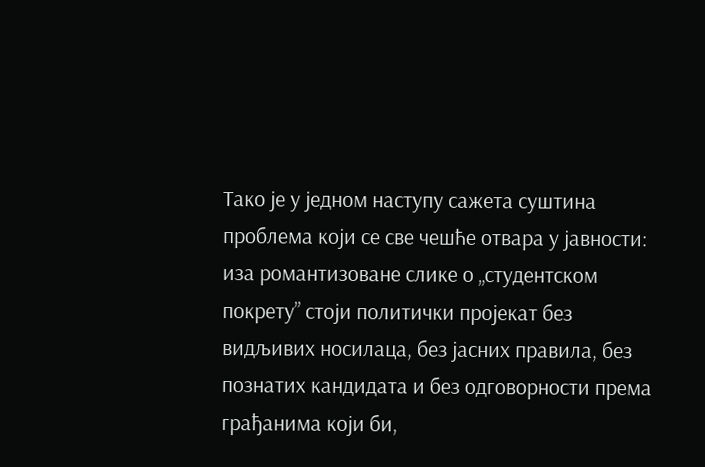Тако је у једном наступу сажета суштина проблема који се све чешће отвара у јавности: иза романтизоване слике о „студентском покрету” стоји политички пројекат без видљивих носилаца, без јасних правила, без познатих кандидата и без одговорности према грађанима који би,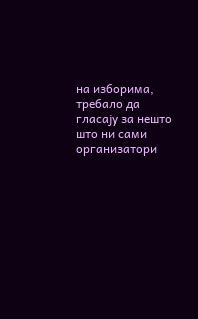на изборима, требало да гласају за нешто што ни сами организатори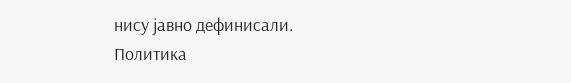нису јавно дефинисали.
Политика